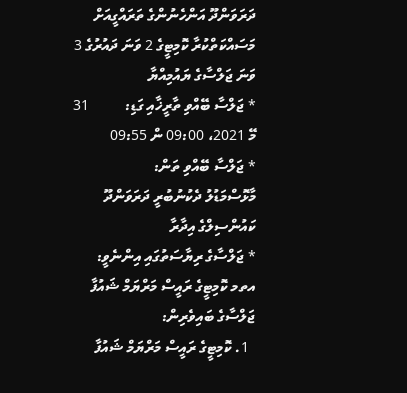ދަރަވަންދޫ އަންހެނުންގެ ތަރައްގީއަށް މަސައްކަތްކުރާ ކޮމިޓީގެ 2 ވަނަ ދައުރުގެ 3 ވަނަ ޖަލްސާގެ ޔައުމިއްޔާ
* ޖަލްސާ ބޭއްވި ތާރީޚާއި ގަޑި:          31 މޭ 2021، 09:00 ން 09:55
* ޖަލްސާ ބޭއްވި ތަން:                މާޅޮސްމަޑުލު ދެކުނުބުރީ ދަރަވަންދޫ ކައުންސިލްގެ އިދާރާ
* ޖަލްސާގެ ރިޔާސަތުގައި އިންނެވީ:       އތމ ކޮމިޓީގެ ރައީސް މަރްޔަމް ޝައުފާ
ޖަލްސާގެ ބައިވެރިން:
  1. ކޮމިޓީގެ ރައީސް މަރްޔަމް ޝައުފާ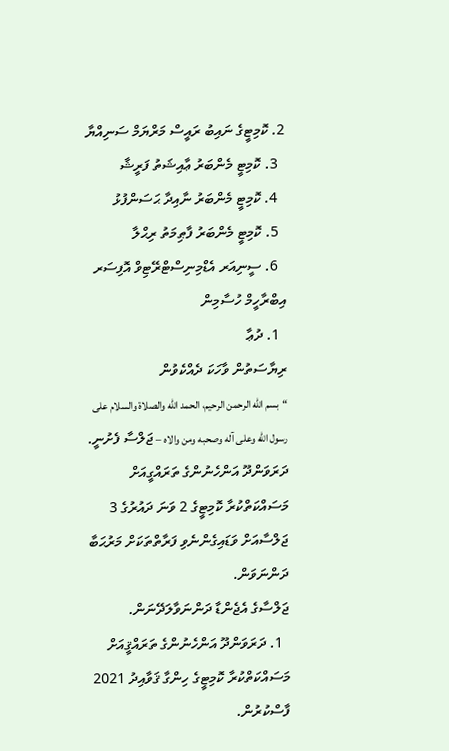2. ކޮމިޓީގެ ނައިބު ރައީސް މަރްޔަމް ސަނިއްޔާ
  3. ކޮމިޓީ މެންބަރު ޢާއިޝަތު ފަރީޝާ
  4. ކޮމިޓީ މެންބަރު ނާއިދާ ޙަސަންފުޅު
  5. ކޮމިޓީ މެންބަރު ފާޠިމަތު ރިޙްލާ
  6. ސީނިއަރ އެޑްމިނިސްޓްރޭޓިވް އޮފިސަރ އިބްރާހީމް ހުސާމިން
  1. ދުޢާ
ރިޔާސަތުން ވާހަކަ ދެއްކެވުން
“بسم الله الرحمن الرحيم، الحمد الله والصلاة والسلام على رسول الله وعلى آله وصحبه ومن والاه – ޖަލްސާ ފެށުނީ.  ދަރަވަންދޫ އަންހެނުންގެ ތަރައްގީއަށް މަސައްކަތްކުރާ ކޮމިޓީގެ 2 ވަނަ ދައުރުގެ 3 ޖަލްސާއަށް ވަޑައިގެންނެވި ފަރާތްތަކަށް މަރުޙަބާ ދަންނަވަން.
ޖަލްސާގެ އެޖެންޑާ ދަންނަވާލަދޭނަން.
  1. ދަރަވަންދޫ އަންހެނުންގެ ތަރައްޤީއަށް މަސައްކަތްކުރާ ކޮމިޓީގެ ހިންގާ ޤަވާއިދު 2021 ފާސްކުރުން.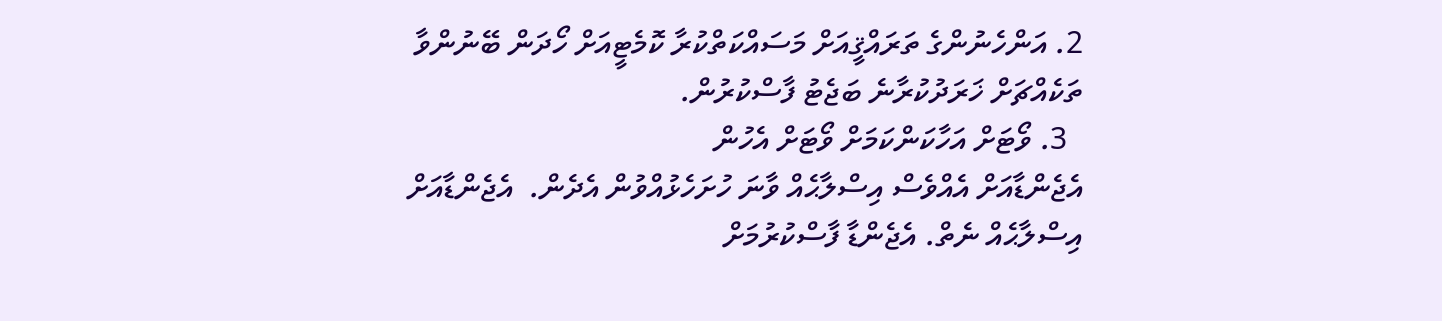2. އަންހެނުންގެ ތަރައްޤީއަށް މަސައްކަތްކުރާ ކޮމެޓީއަށް ހޯދަން ބޭނުންވާ ތަކެއްޗަށް ޚަރަދުކުރާނެ ބަޖެޓު ފާސްކުރުން.
  3. ވޯޓަށް އަހާކަންކަމަށް ވޯޓަށް އެހުން
އެޖެންޑާއަށް އެއްވެސް އިސްލާޙެއް ވާނަ ހުށަހެޅުއްވުން އެދެން.  އެޖެންޑާއަށް އިސްލާޙެއް ނެތް. އެޖެންޑާ ފާސްކުރުމަށް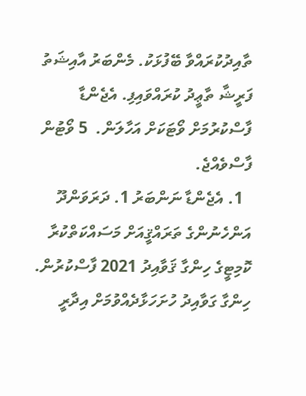ތާއިދުކުރައްވާ ބޭފުޅަކު. މެންބަރު އާއިޝަތު ފަރީޝާ ތާޢީދު ކުރައްވައިފި. އެޖެންޑާ ފާސްކުރުމަށް ވޯޓަކަށް އަހާލަން.  5 ވޯޓުން ފާސްވެއްޖެ.
  1. އެޖެންޑާ ނަންބަރު 1. ދަރަވަންދޫ އަންހެނުންގެ ތަރައްޤީއަށް މަސައްކަތްކުރާ ކޮމިޓީގެ ހިންގާ ޤަވާއިދު 2021 ފާސްކުރުން. ހިންގާ ގަވާއިދު ހުށަހަޅާދެއްވުމަށް އިދާރީ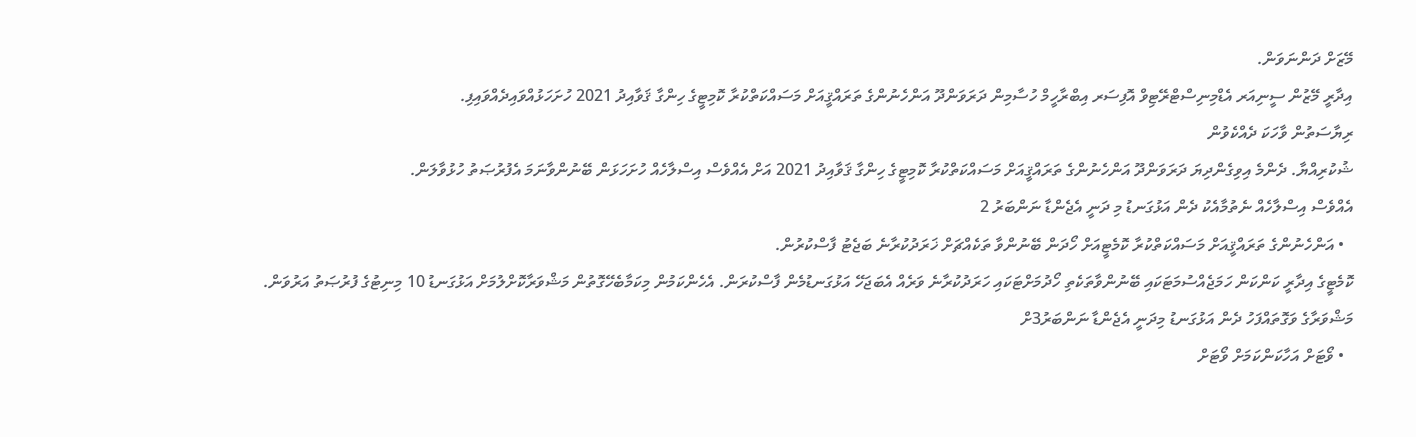މޭޒަށް ދަންނަވަން.
އިދާރީ މޭޒުން ސީނިއަރ އެޑްމިނިސްޓްރޭޓިވް އޮފިސަރ އިބްރާހީމް ހުސާމިން ދަރަވަންދޫ އަންހެނުންގެ ތަރައްޤީއަށް މަސައްކަތްކުރާ ކޮމިޓީގެ ހިންގާ ޤަވާއިދު 2021 ހުށަހަޅުއްވައިދެއްވައިފި.
ރިޔާސަތުން ވާހަކަ ދެއްކެވުން
ޝުކުރިއްޔާ. ދެންމެ އިވިގެންދިޔަ ދަރަވަންދޫ އަންހެނުންގެ ތަރައްޤީއަށް މަސައްކަތްކުރާ ކޮމިޓީގެ ހިންގާ ޤަވާއިދު 2021 އަށް އެއްވެސް އިސްލާހެއް ހުށަހަޅަން ބޭނުންވާނަމަ އެފުރުޞަތު ހުޅުވާލަން.
އެއްވެސް އިސްލާހެއް ނެތުމާއެކު ދެން އަޅުގަނޑު މި ދަނީ އެޖެންޑާ ނަންބަރު 2
  • އަންހެނުންގެ ތަރައްޤީއަށް މަސައްކަތްކުރާ ކޮމެޓީއަށް ހޯދަން ބޭނުންވާ ތަކެއްޗަށް ޚަރަދުކުރާނެ ބަޖެޓު ފާސްކުރުން.
ކޮމެޓީގެ އިދާރީ ކަންކަން ހަމަޖެއްސުމަޓަކައި ބޭނުންވާތަކެތި ހޯދުމަށްޓަކައި ހަރަދުކުރާނެ ވަރެއް އެބަޖަހޭ އަޅުގަނޑުމެން ފާސްކުރަން. އެހެންކަމުން މިކަމާބެހޭގޮތުން މަޝްވަރާކޮށްލުމަށް އަޅުގަނޑު 10 މިނިޓުގެ ފުރުޞަތު އަރުވަން.
މަޝްވަރާގެ ވަގޮތައްފަހު ދެން އަޅުގަނޑު މިދަނީ އެޖެންޑާ ނަންބަރު3ށް
  • ވޯޓަށް އަހާކަންކަމަށް ވޯޓަށް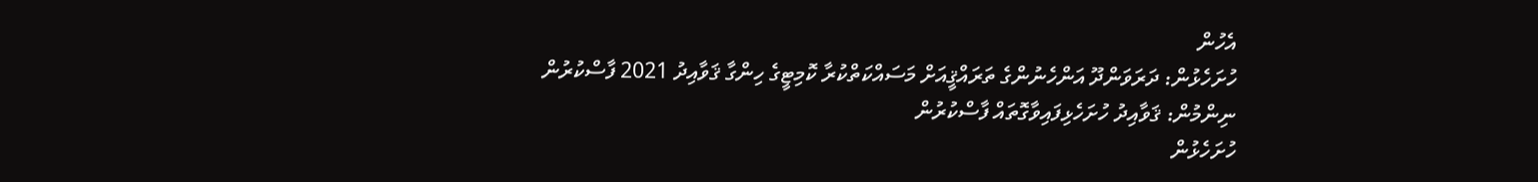އެހުން
ހުށަހެޅުން: ދަރަވަންދޫ އަންހެނުންގެ ތަރައްޤީއަށް މަސައްކަތްކުރާ ކޮމިޓީގެ ހިންގާ ޤަވާއިދު 2021 ފާސްކުރުން
ނިންމުން: ޤަވާއިދު ހުށަހެޅިފައިވާގޮތައް ފާސްކުރުން
ހުށަހެޅުން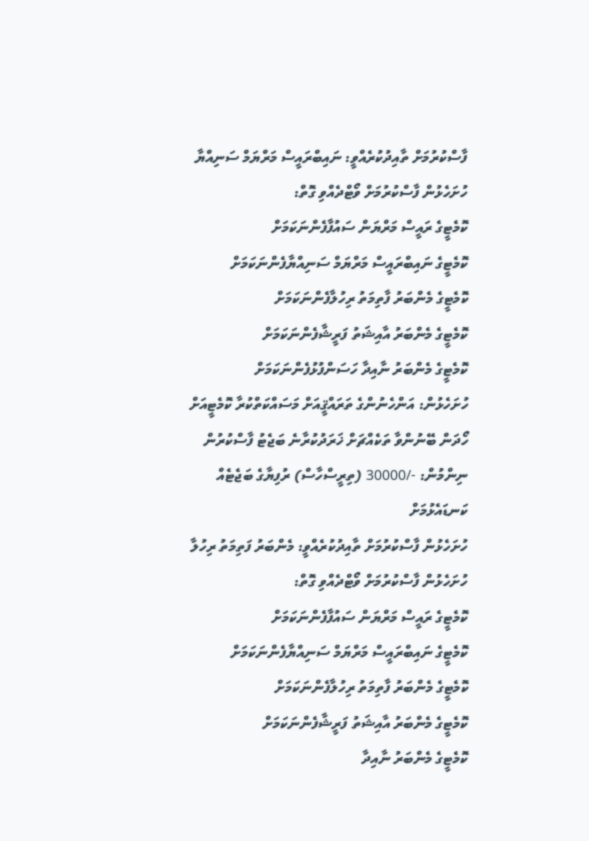ފާސްކުރުމަށް ތާއިދުކުރެއްވީ: ނައިބްރައީސް މަރްޔަމް ސަނިއްޔާ
ހުށަހެޅުން ފާސްކުރުމަށް ވޯޓްދެއްވި ގޮތް:
ކޮމެޓީގެ ރައީސް މަރްޔަން ސައުފާފެންނަކަމަށް
ކޮމެޓީގެ ނައިބްރައީސް މަރްޔަމް ސަނިއްޔާފެންނަކަމަށް
ކޮމެޓީގެ މެންބަރު ފާތިމަތު ރިހުލާފެންނަކަމަށް
ކޮމެޓީގެ މެންބަރު އާއިޝަތު ފަރީޝާފެންނަކަމަށް
ކޮމެޓީގެ މެންބަރު ނާއިދާ ހަސަންފުޅުފެންނަކަމަށް
ހުށަހެޅުން: އަންހެނުންގެ ތަރައްޤީއަށް މަސައްކަތްކުރާ ކޮމެޓީއަށް ހޯދަން ބޭނުންވާ ތަކެއްޗަށް ޚަރަދުކުރާނެ ބަޖެޓު ފާސްކުރުން ނިންމުން: -/30000 (ތިރީސްހާސް) ރުފިޔާގެ ބަޖެޓެއް ކަނޑައެޅުމަށް
ހުށަހެޅުން ފާސްކުރުމަށް ތާއިދުކުރެއްވީ: މެންބަރު ފަތިމަތު ރިހުލާ
ހުށަހެޅުން ފާސްކުރުމަށް ވޯޓްދެއްވި ގޮތް:
ކޮމެޓީގެ ރައީސް މަރްޔަން ސައުފާފެންނަކަމަށް
ކޮމެޓީގެ ނައިބްރައީސް މަރްޔަމް ސަނިއްޔާފެންނަކަމަށް
ކޮމެޓީގެ މެންބަރު ފާތިމަތު ރިހުލާފެންނަކަމަށް
ކޮމެޓީގެ މެންބަރު އާއިޝަތު ފަރީޝާފެންނަކަމަށް
ކޮމެޓީގެ މެންބަރު ނާއިދާ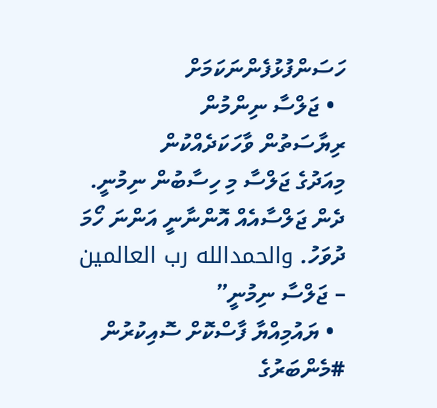ހަސަންފުޅުފެންނަކަމަށް
  • ޖަލްސާ ނިންމުން
ރިޔާސަތުން ވާހަކަދެއްކުން
މިއަދުގެ ޖަލްސާ މި ހިސާބުން ނިމުނީ.  ދެން ޖަލްސާއެއް އޮންނާނީ އަންނަ ހޯމަ ދުވަހު. والحمدالله رب العالمين – ޖަލްސާ ނިމުނީ”
  • ޔައުމިއްޔާ ފާސްކޮށް ސޮއިކުރުން
#މެންބަރުގެ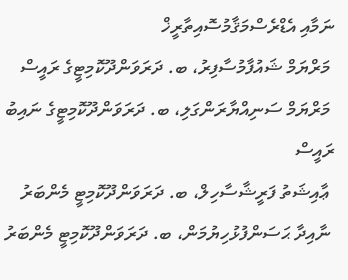ނަމާއި އެޑްރެސްމަޤާމުސޮއިތާރީޚް
 މަރްޔަމް ޝައުފާމުސާފިރު، ބ. ދަރަވަންދޫކޮމިޓީގެ ރައީސް
 މަރްޔަމް ސަނިއްޔާރަންގަލި، ބ. ދަރަވަންދޫކޮމިޓީގެ ނައިބު ރައީސް
 ޢާއިޝަތު ފަރީޝާސާހިލް، ބ. ދަރަވަންދޫކޮމިޓީ މެންބަރު
 ނާއިދާ ޙަސަންފުޅުހިޔުމަން، ބ. ދަރަވަންދޫކޮމިޓީ މެންބަރު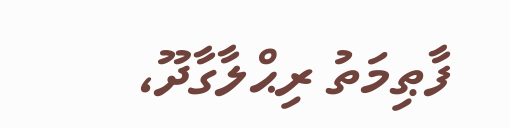ފާޠިމަތު ރިޙްލާގާދޫ،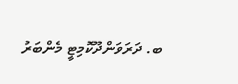ބ. ދަރަވަންދޫކޮމިޓީ މެންބަރު